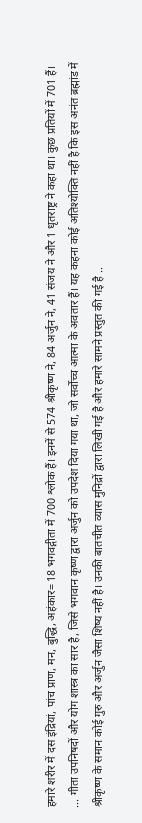हमारे शरीर में दस इंद्रियां, पांच प्राण, मन, बुद्धि, अहंकार= 18 भगवद्गीता में 700 श्लोक हैं। इनमें से 574 श्रीकृष्ण ने, 84 अर्जुन ने, 41 संजय ने और 1 धृतराष्ट्र ने कहा था। कुछ प्रतियों में 701 हैं। ... गीता उपनिषदों और योग शास्त्र का सार है, जिसे भगवान कृष्ण द्वारा अर्जुन को उपदेश दिया गया था, जो सर्वोच्च आत्मा के अवतार हैं। यह कहना कोई अतिश्योक्ति नहीं है कि इस अनंत ब्रह्मांड में श्रीकृष्ण के समान कोई गुरु और अर्जुन जैसा शिष्य नहीं है। उनकी बातचीत व्यास मुनिद्रों द्वारा लिखी गई है और हमारे सामने प्रस्तुत की गई है ..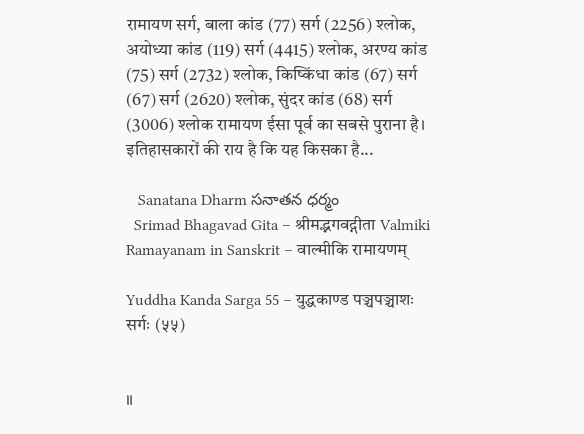रामायण सर्ग, बाला कांड (77) सर्ग (2256) श्लोक, अयोध्या कांड (119) सर्ग (4415) श्लोक, अरण्य कांड (75) सर्ग (2732) श्लोक, किष्किंधा कांड (67) सर्ग (67) सर्ग (2620) श्लोक, सुंदर कांड (68) सर्ग (3006) श्लोक रामायण ईसा पूर्व का सबसे पुराना है। इतिहासकारों की राय है कि यह किसका है...

   Sanatana Dharm సనాతన ధర్మం
  Srimad Bhagavad Gita – श्रीमद्भगवद्गीता Valmiki Ramayanam in Sanskrit – वाल्मीकि रामायणम्

Yuddha Kanda Sarga 55 – युद्धकाण्ड पञ्चपञ्चाशः सर्गः (५५)


॥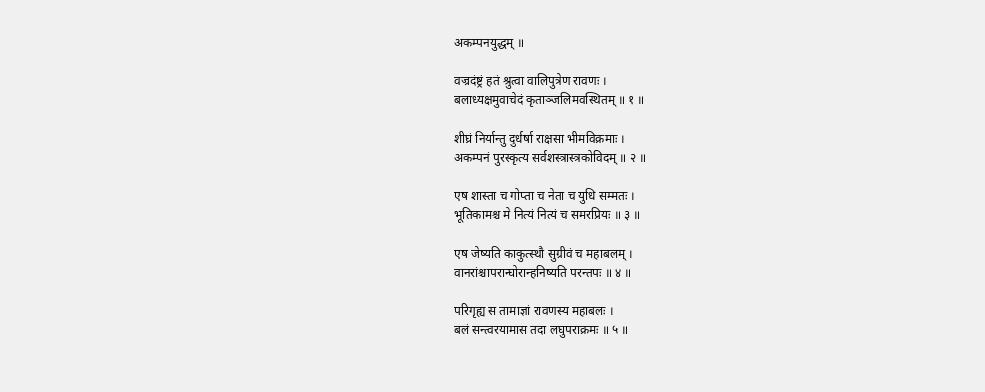अकम्पनयुद्धम् ॥

वज्रदंष्ट्रं हतं श्रुत्वा वालिपुत्रेण रावणः ।
बलाध्यक्षमुवाचेदं कृताञ्जलिमवस्थितम् ॥ १ ॥

शीघ्रं निर्यान्तु दुर्धर्षा राक्षसा भीमविक्रमाः ।
अकम्पनं पुरस्कृत्य सर्वशस्त्रास्त्रकोविदम् ॥ २ ॥

एष शास्ता च गोप्ता च नेता च युधि सम्मतः ।
भूतिकामश्च मे नित्यं नित्यं च समरप्रियः ॥ ३ ॥

एष जेष्यति काकुत्स्थौ सुग्रीवं च महाबलम् ।
वानरांश्चापरान्घोरान्हनिष्यति परन्तपः ॥ ४ ॥

परिगृह्य स तामाज्ञां रावणस्य महाबलः ।
बलं सन्त्वरयामास तदा लघुपराक्रमः ॥ ५ ॥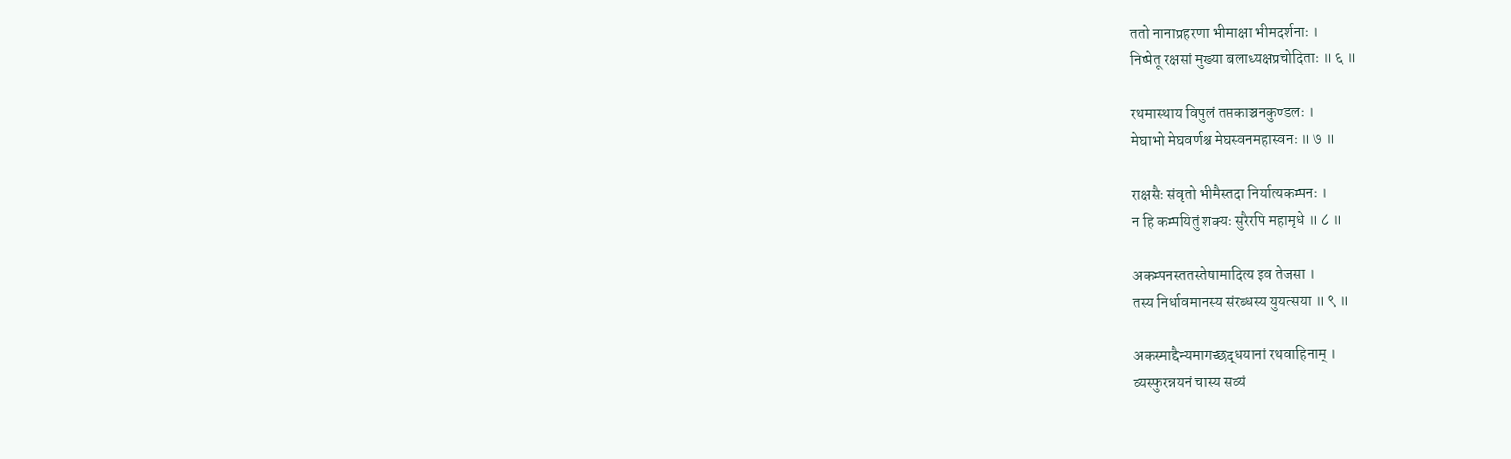ततो नानाप्रहरणा भीमाक्षा भीमदर्शनाः ।
निष्पेतू रक्षसां मुख्या बलाध्यक्षप्रचोदिताः ॥ ६ ॥

रथमास्थाय विपुलं तप्तकाञ्चनकुण्डलः ।
मेघाभो मेघवर्णश्च मेघस्वनमहास्वनः ॥ ७ ॥

राक्षसैः संवृतो भीमैस्तदा निर्यात्यकम्पनः ।
न हि कम्पयितुं शक्यः सुरैरपि महामृधे ॥ ८ ॥

अकम्पनस्ततस्तेषामादित्य इव तेजसा ।
तस्य निर्धावमानस्य संरब्धस्य युयत्सया ॥ ९ ॥

अकस्माद्दैन्यमागच्छद्धयानां रथवाहिनाम् ।
व्यस्फुरन्नयनं चास्य सव्यं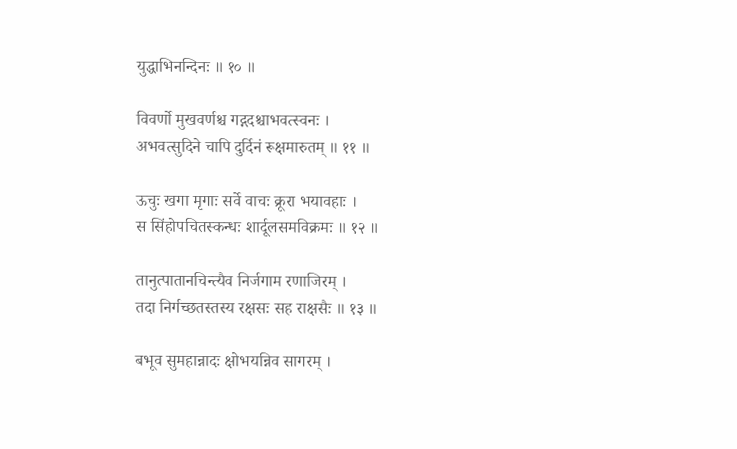युद्धाभिनन्दिनः ॥ १० ॥

विवर्णो मुखवर्णश्च गद्गदश्चाभवत्स्वनः ।
अभवत्सुदिने चापि दुर्दिनं रूक्षमारुतम् ॥ ११ ॥

ऊचुः खगा मृगाः सर्वे वाचः क्रूरा भयावहाः ।
स सिंहोपचितस्कन्धः शार्दूलसमविक्रमः ॥ १२ ॥

तानुत्पातानचिन्त्यैव निर्जगाम रणाजिरम् ।
तदा निर्गच्छतस्तस्य रक्षसः सह राक्षसैः ॥ १३ ॥

बभूव सुमहान्नादः क्षोभयन्निव सागरम् ।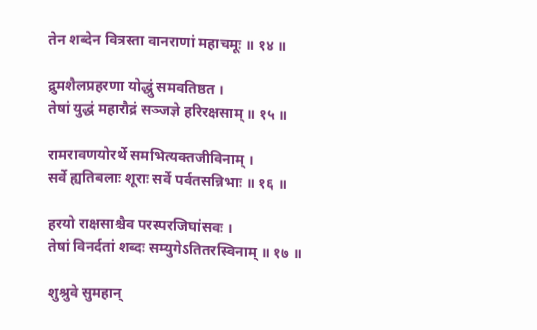तेन शब्देन वित्रस्ता वानराणां महाचमूः ॥ १४ ॥

द्रुमशैलप्रहरणा योद्धुं समवतिष्ठत ।
तेषां युद्धं महारौद्रं सञ्जज्ञे हरिरक्षसाम् ॥ १५ ॥

रामरावणयोरर्थे समभित्यक्तजीविनाम् ।
सर्वे ह्यतिबलाः शूराः सर्वे पर्वतसन्निभाः ॥ १६ ॥

हरयो राक्षसाश्चैव परस्परजिघांसवः ।
तेषां विनर्दतां शब्दः सम्युगेऽतितरस्विनाम् ॥ १७ ॥

शुश्रुवे सुमहान्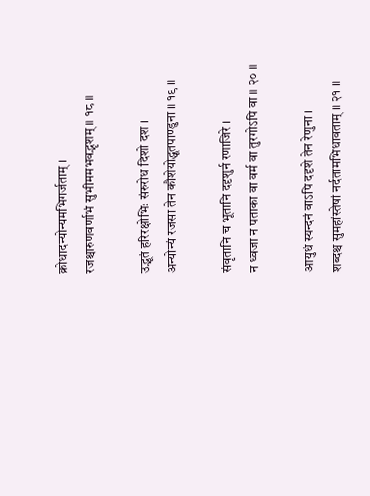क्रोधादन्योन्यमभिगर्जताम् ।
रजश्चारुणवर्णाभं सुभीममभवद्भृशम् ॥ १८ ॥

उद्भूतं हरिरक्षोभिः संरुरोध दिशो दश ।
अन्योन्यं रजसा तेन कौशेयोद्धूतपाण्डुना ॥ १९ ॥

संवृतानि च भूतानि ददृशुर्न रणाजिरे ।
न ध्वजा न पताका वा वर्म वा तुरगोऽपि वा ॥ २० ॥

आयुधं स्यन्दनं वाऽपि ददृशे तेन रेणुना ।
शब्दश्च सुमहांस्तेषां नर्दतामभिधावताम् ॥ २१ ॥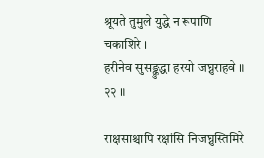श्रूयते तुमुले युद्धे न रूपाणि चकाशिरे ।
हरीनेव सुसङ्क्रुद्धा हरयो जघ्नुराहवे ॥ २२ ॥

राक्षसाश्चापि रक्षांसि निजघ्नुस्तिमिरे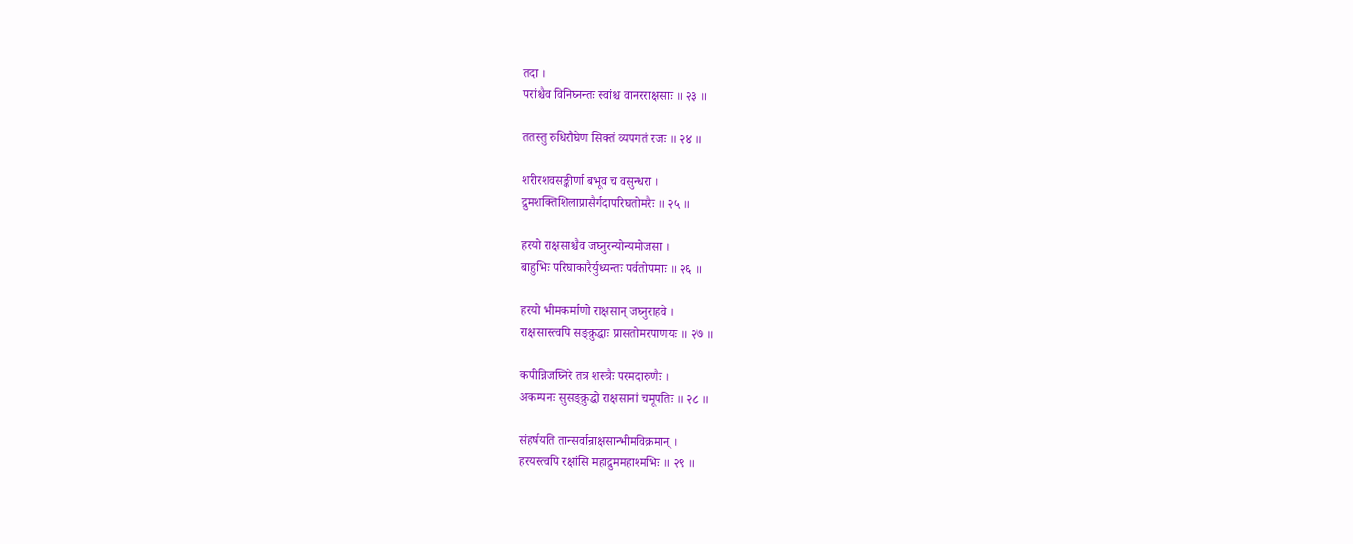तदा ।
परांश्चैव विनिघ्नन्तः स्वांश्च वानरराक्षसाः ॥ २३ ॥

ततस्तु रुधिरौघेण सिक्तं व्यपगतं रजः ॥ २४ ॥

शरीरशवसङ्कीर्णा बभूव च वसुन्धरा ।
द्रुमशक्तिशिलाप्रासैर्गदापरिघतोमरैः ॥ २५ ॥

हरयो राक्षसाश्चैव जघ्नुरन्योन्यमोजसा ।
बाहुभिः परिघाकारैर्युध्यन्तः पर्वतोपमाः ॥ २६ ॥

हरयो भीमकर्माणो राक्षसान् जघ्नुराहवे ।
राक्षसास्त्वपि सङ्क्रुद्धाः प्रासतोमरपाणयः ॥ २७ ॥

कपीन्निजघ्निरे तत्र शस्त्रैः परमदारुणैः ।
अकम्पनः सुसङ्क्रुद्धो राक्षसानां चमूपतिः ॥ २८ ॥

संहर्षयति तान्सर्वान्राक्षसान्भीमविक्रमान् ।
हरयस्त्वपि रक्षांसि महाद्रुममहाश्मभिः ॥ २९ ॥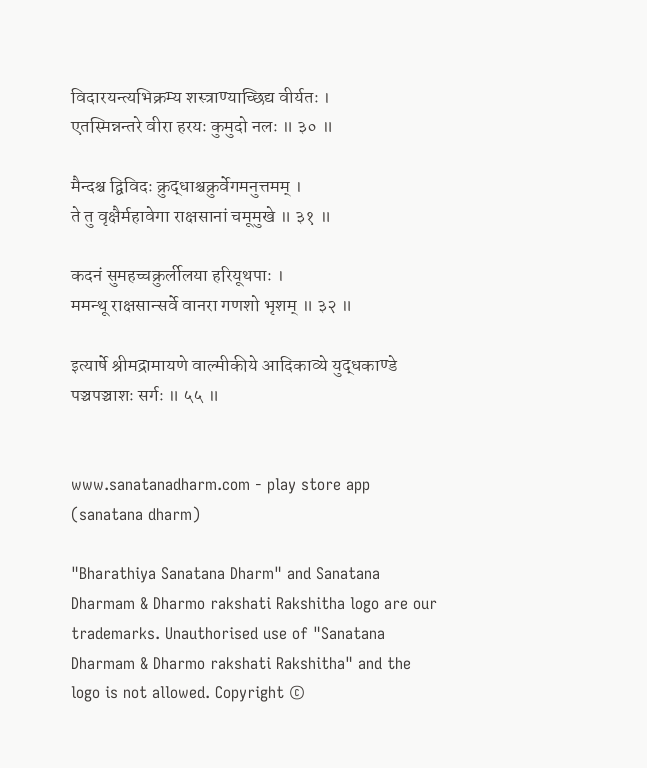विदारयन्त्यभिक्रम्य शस्त्राण्याच्छिद्य वीर्यतः ।
एतस्मिन्नन्तरे वीरा हरयः कुमुदो नलः ॥ ३० ॥

मैन्दश्च द्विविदः क्रुद्धाश्चक्रुर्वेगमनुत्तमम् ।
ते तु वृक्षैर्महावेगा राक्षसानां चमूमुखे ॥ ३१ ॥

कदनं सुमहच्चक्रुर्लीलया हरियूथपाः ।
ममन्थू राक्षसान्सर्वे वानरा गणशो भृशम् ॥ ३२ ॥

इत्यार्षे श्रीमद्रामायणे वाल्मीकीये आदिकाव्ये युद्धकाण्डे पञ्चपञ्चाशः सर्गः ॥ ५५ ॥


www.sanatanadharm.com - play store app (sanatana dharm)

"Bharathiya Sanatana Dharm" and Sanatana Dharmam & Dharmo rakshati Rakshitha logo are our trademarks. Unauthorised use of "Sanatana Dharmam & Dharmo rakshati Rakshitha" and the logo is not allowed. Copyright ©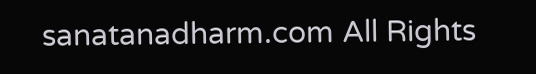sanatanadharm.com All Rights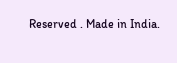Reserved . Made in India.